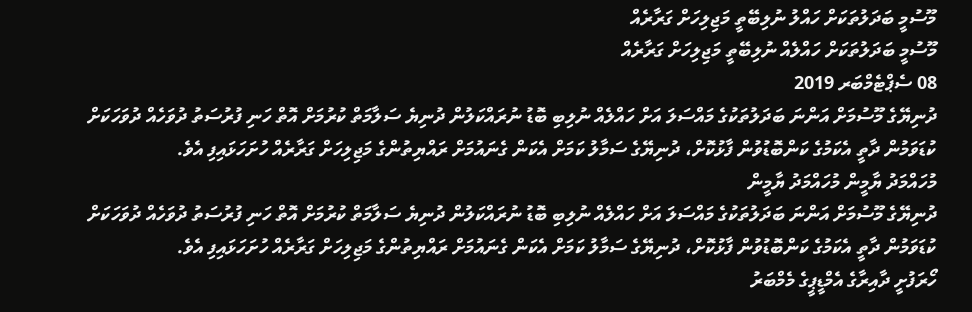މޫސުމީ ބަދަލުތަކަށް ހައްލު ނުލިބޭތީ މަޖިލިހަށް ގަރާރެއް
މޫސުމީ ބަދަލުތަކަށް ހައްލެއް ނުލިބޭތީ މަޖިލިހަށް ގަރާރެއް
08 ސެޕްޓެމްބަރ 2019
ދުނިޔޭގެ މޫސުމަށް އަންނަ ބަދަލުތަކުގެ މައްސަލަ އަށް ހައްލެއް ނުލިބި ބޮޑު ނުރައްކަލުން ދުނިޔެ ސަލާމަތް ކުރުމަށް އޮތް ހަނި ފުރުސަތު ދުވަހެއް ދުވަހަކަށް ކުޑަވަމުން ދާތީ އެކަމުގެ ކަންބޮޑުވުން ފާޅުކޮށް، ދުނިޔޭގެ ސަމާލު ކަމަށް އެކަން ގެނައުމަށް ރައްޔިތުންގެ މަޖިލިހަށް ގަރާރެއް ހުށަހަޅައިފި އެވެ.
މުހައްމަދު ޔާމީން މުހައްމަދު ޔާމީން
ދުނިޔޭގެ މޫސުމަށް އަންނަ ބަދަލުތަކުގެ މައްސަލަ އަށް ހައްލެއް ނުލިބި ބޮޑު ނުރައްކަލުން ދުނިޔެ ސަލާމަތް ކުރުމަށް އޮތް ހަނި ފުރުސަތު ދުވަހެއް ދުވަހަކަށް ކުޑަވަމުން ދާތީ އެކަމުގެ ކަންބޮޑުވުން ފާޅުކޮށް، ދުނިޔޭގެ ސަމާލު ކަމަށް އެކަން ގެނައުމަށް ރައްޔިތުންގެ މަޖިލިހަށް ގަރާރެއް ހުށަހަޅައިފި އެވެ.
ހޯރަފުށީ ދާއިރާގެ އެމްޑީޕީގެ މެމްބަރު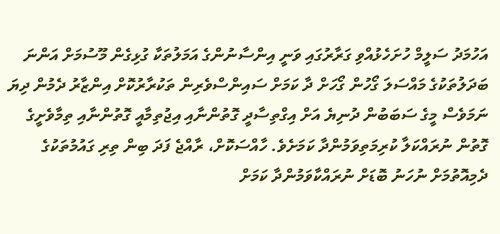އަހުމަދު ސަލީމް ހުށަހެޅުއްވި ގަރާރުގައި ވަނީ އިންސާނުންގެ އަމަލުތަކާ ގުޅިގެން މޫސުމަށް އަންނަ ބަދަލުތަކުގެ މައްސަލަ ގޯހުން ގޯހަށް ދާ ކަމަށް ސައިންސްވެރިން ތަކުރާރުކޮށް އިންޒާރު ދެމުން ދިޔަ ނަމަވެސް މީގެ ސަބަބުން ދުނިޔެ އަށް އިގްތިސާދީ ގޮތުންނާއި އިޖުތިމާއީ ގޮތުންނާއި ތިމާވެށީގެ ގޮތުން ނުރައްކަލާ ކުރިމަތިވަމުންދާ ކަމަށެވެ. ހާއްސަކޮށް، ރާއްޖެ ފަދަ ބިން ތިރި ގައުމުތަކުގެ ދެމިއޮތުމަށް ނުހަނު ބޮޑަށް ނުރައްކާވަމުންދާ ކަމަށް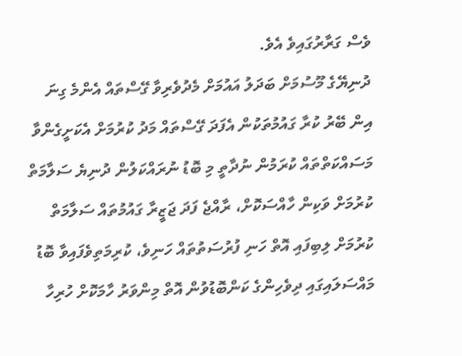ވެސް ގަރާރުގައިވެ އެވެ.
ދުނިޔޭގެ މޫސުމަށް ބަދަލު އައުމަށް މެދުވެރިވާ ގޭސްތައް އެންމެ ގިނަ އިން ބޭރު ކުރާ ގައުމުތަކުން އެފަދަ ގޭސްތައް މަދު ކުރުމަށް އެކަށީގެންވާ މަސައްކަތްތައް ކުރަމުން ނުދާތީ މި ބޮޑު ނުރައްކަލުން ދުނިޔެ ސަލާމަތް ކުރުމަށް ވަކިން ހާއްސަކޮށް، ރާއްޖެ ފަދަ ޖަޒީރާ ގައުމުތައް ސަލާމަތް ކުރުމަށް ލިބިފައި އޮތް ހަނި ފުރުސަތުތައް ހަނިވެ، ކުރިމަތިވެފައިވާ ބޮޑު މައްސަލައިގައި ދިވެހިންގެ ކަންބޮޑުވުން އޮތް މިންވަރު ހާމަކޮށް ހުރިހާ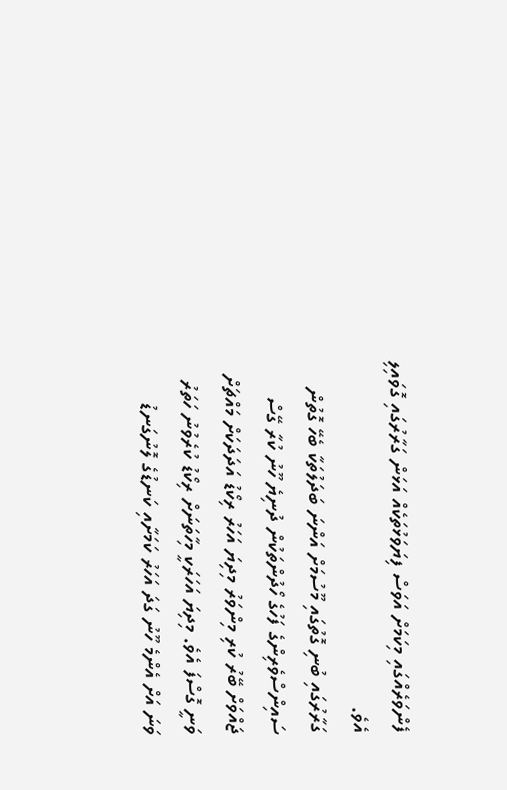ފެންވަރެއްގައި މިކަމަށް އަވަސް ފިޔަވަޅުތަކެއް އަޅަން ގަރާރުގައި ގޮވައިލި އެވެ.
ގަރާރުގައި ބުނި ގޮތުގައި މޫސުމަށް އަންނަ ބަދަލުތަކާ ބެހޭ ގޮތުން ސައިންސްވެރިންގެ ފަހުގެ ހޯދުންތަކުން ދުނިޔެ ހޫނު ކުރާ ގޭސް ޖައްވަށް ބޭރު ކުރި މިންވަރު މިދިޔަ އަހަރު ރިކޯޑު އަދަދަކަށް މައްޗަށް ވަނީ ގޮސްފަ އެވެ. މިދިޔަ އަހަރަކީ މިހާތަނަށް ރިކޯޑު ކުރެވުނު ހަތަރު ވަނަ އަށް އެންމެ ހޫނު ގަދަ އަހަރު ކަމަށާއި ކަނޑުގެ ލޮނުގަނޑު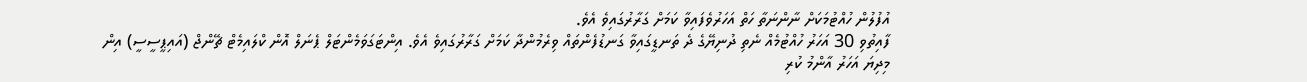އުފުލުން ހުއްޓުމަކަށް ނާންނަތާ ހަތް އަހަރުވެފައިވާ ކަމަށް ގަރާރުގައިވެ އެވެ.
ފާއިތުވި 30 އަހަރު ހުއްޓުމެއް ނެތި ދުނިޔޭގެ ދެ ތަނޑީގައިވާ ގަނޑުފެންތައް ވިރެމުންދާ ކަމަށް ގަރާރުގައިވެ އެވެ. އިންޓަގަވަމެންޓަލް ޕެނަލް އޮން ކްލައިމެޓް ޗޭންޖް (އައިޕީސީސީ) އިން މިދިޔަ އަހަރު އާންމު ކުރި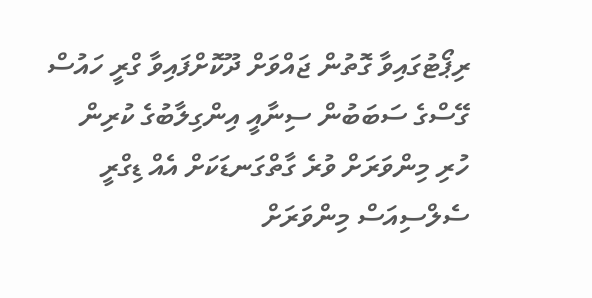ރިޕޯޓުގައިވާ ގޮތުން ޖައްވަށް ދޫކޮށްފައިވާ ގްރީ ހައުސް ގޭސްގެ ސަބަބުން ސިނާއީ އިންގިލާބުގެ ކުރިން ހުރި މިންވަރަށް ވުރެ ގާތްގަނޑަކަށް އެއް ޑިގްރީ ސެލްސިއަސް މިންވަރަށް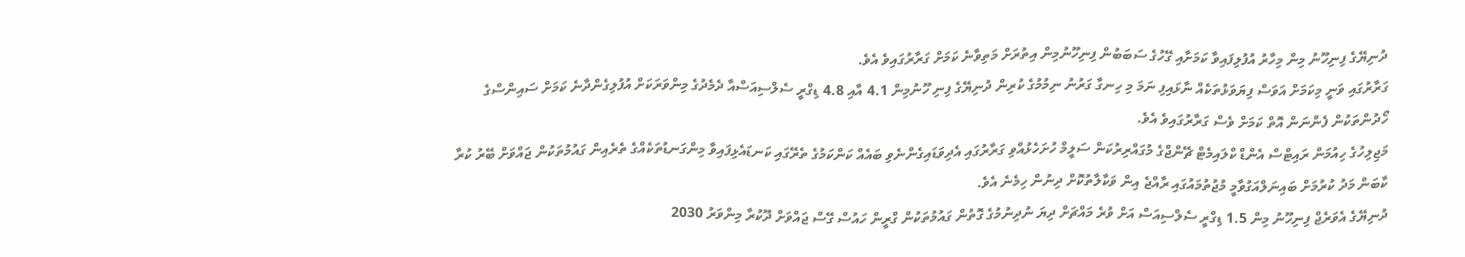ދުނިޔޭގެ ފިނިހޫނު މިން މިހާރު އުފުލިފައިވާ ކަމަށާއި ގޭހުގެ ސަބަބުން ފިނިހޫނުމިން އިތުރަށް މަތިވާނެ ކަމަށް ގަރާރުގައިވެ އެވެ.
ގަރާރުގައި ވަނީ މިކަމަށް އަވަސް ފިޔަވަޅުތަކެއް ނާޅައިފި ނަމަ މި ހިނގާ ގަރުނު ނިމުމުގެ ކުރިން ދުނިޔޭގެ ފިނި ހޫނުމިން 4.1 އާއި 4.8 ޑިގްރީ ސެލްސިއަސްއާ ދެމެދުގެ މިންވަރަކަށް އުފުލިގެންދާނެ ކަމަށް ސައިންސްގެ ހޯދުންތަކުން ފެންނަން އޮތް ކަމަށް ވެސް ގަރާރުގައިވެ އެވެ.
މަޖިލިހުގެ ހިއުމަން ރައިޓްސް އެންޑް ކްލައިމެޓް ޗޭންޖްގެ މުގައްރިރުކަން ސަލީމް ހުށަހެޅުއްވި ގަރާރުގައި އެދިވަޑައިގެންނެވި ބައެއް ކަންކަމުގެ ތެރޭގައި ކަނޑައެޅިފައިވާ މިންގަނޑުތަކެއްގެ ތެރެއިން ގައުމުތަކުން ޖައްވަށް ބޭރު ކުރާ ކާބަން މަދު ކުރުމަށް ބައިނަލްއަގުވާމީ މުޖުތުމައުގައި ރާއްޖެ އިން ވަކާލާތުކޮށް ދިނުން ހިމެނެ އެވެ.
ދުނިޔޭގެ އެވަރެޖް ފިނިހޫނު މިން 1.5 ޑިގްރީ ސެލްސިއަސް އަށް ވުރެ މައްޗަށް ދިޔަ ނުދިނުމުގެ ގޮތުން ގައުމުތަކުން ގްރީން ހައުސް ގޭސް ޖައްވަށް ދޫކުރާ މިންވަރު 2030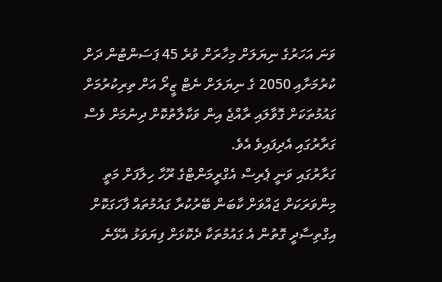ވަނަ އަހަރުގެ ނިޔަލަށް މިހާރަށް ވުރެ 45 ޕަސަންޓުން ދަށް ކުރުމަށާއި 2050 ގެ ނިޔަލަށް ނެޓް ޒީރޯ އަށް ތިރިކުރުމަށް ގައުމުތަކަށް ގޮވާލައި ރާއްޖެ އިން ވަކާލާތުކޮށް ދިނުމަށް ވެސް ގަރާރުގައި އެދިފައިވެ އެވެ.
ގަރާރުގައި ވަނީ ޕެރިސް އެގްރީމަންޓްގެ ރޫހާ ހިލާފަށް މަތީ މިންވަރަކަށް ޖައްވަށް ކާބަން ބޭރުކުރާ ގައުމުތައް ފާހަގަކޮށް އިގްތިސާދީ ގޮތުން އެ ގައުމުތަކާ ދެކޮޅަށް ފިޔަވަޅު އެޅޭނެ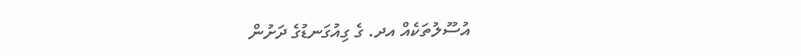އުސޫލުތަކެއް އދ. ގެ ގިއުގަނޑުގެ ދަށުން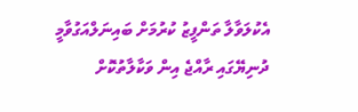އެކުލަވާލާ ތަންފީޒު ކުރުމަށް ބައިނަލްއަގުވާމީ ދުނިޔޭގައި ރާއްޖެ އިން ވަކާލާތުކޮށް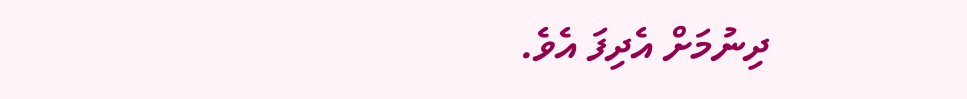ދިނުމަށް އެދިފަ އެވެ.